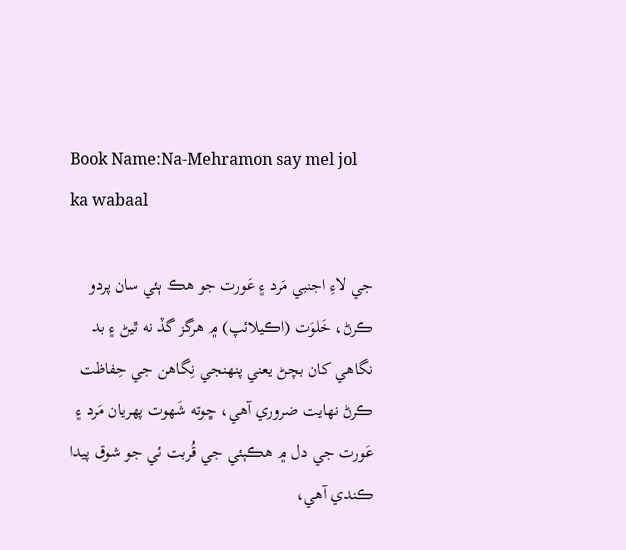Book Name:Na-Mehramon say mel jol ka wabaal

جي لاءِ اجنبي مَرد ۽ عَورت جو هڪ ٻئي سان پردو ڪرڻ، خَلوَت (اڪيلائپ) ۾ هرگز گڏ نه ٿيڻ ۽ بد نگاهي کان بچڻ يعني پنهنجي نِگاهن جي حِفاظت ڪرڻ نهايت ضروري آهي، ڇوته شَهوت پهريان مَرد ۽ عَورت جي دل ۾ هڪٻئي جي قُربت ئي جو شوق پيدا ڪندي آهي،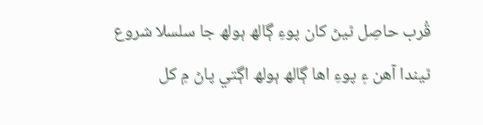قُرب حاصِل ٿيڻ کان پوءِ ڳالھ ٻولھ جا سلسلا شروع ٿيندا آهن ۽ پوءِ اها ڳالھ ٻولھ اڳتي پاڻ ۾ کل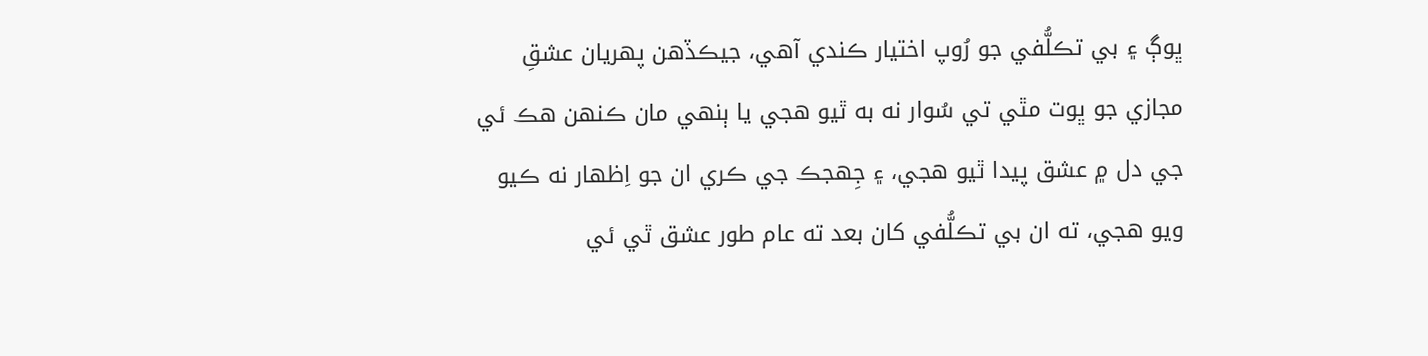ڀوڳ ۽ بي تڪلُّفي جو رُوپ اختيار ڪندي آهي، جيڪڏهن پهريان عشقِ مجازي جو ڀوت مٿي تي سُوار نه به ٿيو هجي يا ٻنهي مان ڪنهن هڪ ئي جي دل ۾ عشق پيدا ٿيو هجي، ۽ جِھجڪ جي ڪري ان جو اِظهار نه ڪيو ويو هجي، ته ان بي تڪلُّفي کان بعد ته عام طور عشق ٿي ئي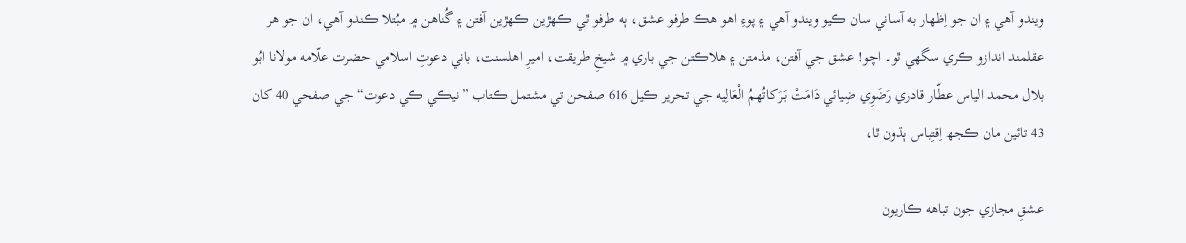ويندو آهي ۽ ان جو اِظهار به آساني سان ڪيو ويندو آهي ۽ پوءِ اهو هڪ طرفو عشق، ٻه طرفو ٿي ڪهڙين ڪهڙين آفتن ۽ گُناهن ۾ مبُتلا ڪندو آهي، ان جو هر عقلمند اندازو ڪري سگھي ٿو۔ اچو! عشق جي آفتن، مذمتن ۽ هلاڪتن جي باري ۾ شيخِ طريقت، اميرِ اهلسنت، باني دعوتِ اسلامي حضرت علّامه مولانا ابُو بلال محمد الياس عطّار قادري رَضَوِي ضِيائي دَامَتْ بَـرَکاتُهمُ الْعَالِيه جي تحرير ڪيل 616 صفحن تي مشتمل ڪتاب ”نيڪي ڪي دعوت“ جي صفحي 40 کان 43 تائين مان ڪجھ اِقتِباس ٻڌون ٿا،

عشقِ مجازي جون تباهه ڪاريون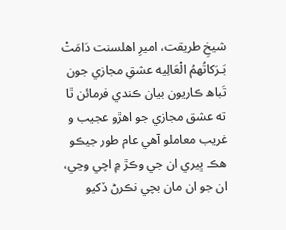شيخِ طريقت، اميرِ اهلسنت دَامَتْ بَـرَکاتُهمُ الْعَالِيه عشقِ مجازي جون تَباھ ڪاريون بيان ڪندي فرمائن ٿا ته عشق مجازي جو اهڙو عجيب و غريب معاملو آهي عام طور جيڪو هڪ ڀيري ان جي وڪڙ ۾ اچي وڃي، ان جو ان مان بچي نڪرڻ ڏکيو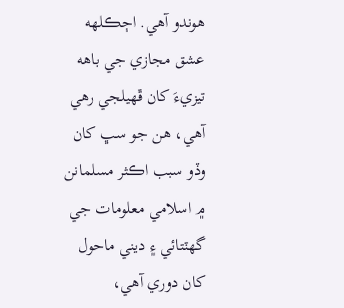هوندو آهي. اڄڪلهه عشق مجازي جي باهه تيزيءَ کان ڦهيلجي رهي آهي، هن جو سڀ کان وڏو سبب اڪثر مسلمانن ۾ اسلامي معلومات جي گھٽتائي ۽ ديني ماحول کان دوري آهي،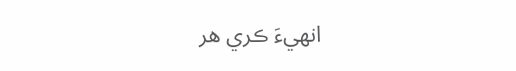انهيءَ ڪري هر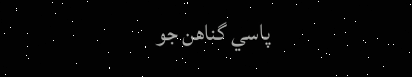پاسي گناهن جو